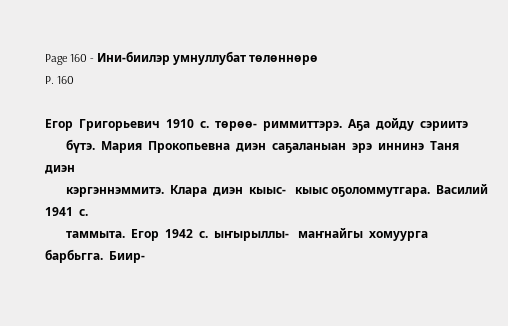Page 160 - Ини-биилэр умнуллубат төлөннөрө
P. 160

Егор  Григорьевич  1910  с.  төрөө-  риммиттэрэ.  Аҕа  дойду  сэриитэ
       бүтэ.  Мария  Прокопьевна  диэн  саҕаланыан  эрэ  иннинэ  Таня  диэн
       кэргэннэммитэ.  Клара  диэн  кыыс-   кыыс оҕоломмутгара.  Василий  1941  с.
       таммыта.  Егор  1942  с.  ыҥырыллы-   маҥнайгы  хомуурга  барбьгга.  Биир-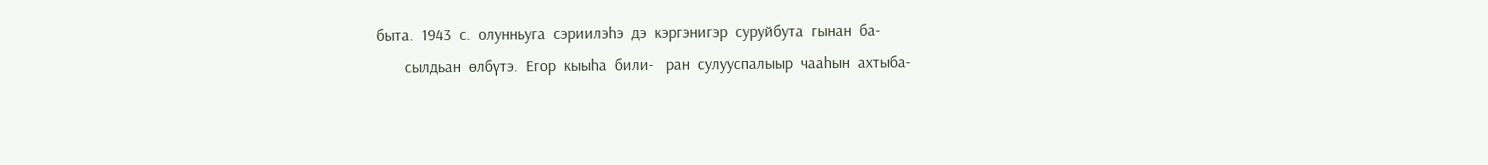быта.  1943  с.  олунньуга  сэриилэһэ  дэ  кэргэнигэр  суруйбута  гынан  ба-
       сылдьан  өлбүтэ.  Егор  кыыһа  били-   ран  сулууспалыыр  чааһын  ахтыба-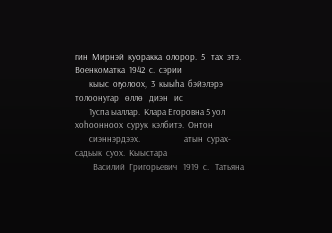гин  Мирнэй  куоракка  олорор.  5   тах  этэ.  Военкоматка  1942  с.  сэрии
       кыыс  оҕолоох,  3  кыыһа  бэйэлэрэ   толоонугар   өллө   диэн   ис
       1успа ыаллар.  Клара Егоровна 5 уол   хоһоонноох  сурук  кэлбитэ.  Онтон
       сиэннэрдээх.                      атын  сурах-садьык  суох.  Кыыстара
         Василий  Григорьевич   1919  с.   Татьяна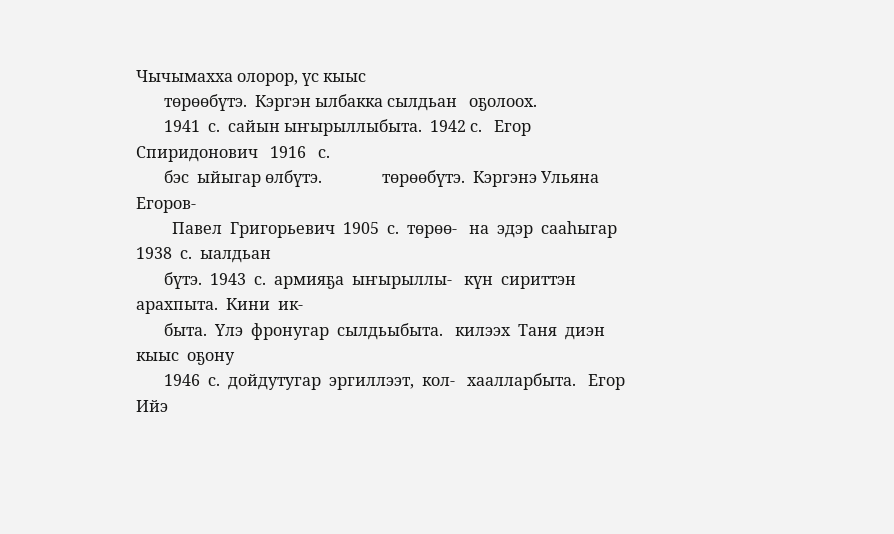Чычымахха олорор, үс кыыс
       төрөөбүтэ.  Кэргэн ылбакка сылдьан   оҕолоох.
       1941  с.  сайын ыҥырыллыбыта.  1942 с.   Егор   Спиридонович   1916   с.
       бэс  ыйыгар өлбүтэ.               төрөөбүтэ.  Кэргэнэ Ульяна  Егоров-
         Павел  Григорьевич  1905  с.  төрөө-   на  эдэр  сааһыгар  1938  с.  ыалдьан
       бүтэ.  1943  с.  армияҕа  ыҥырыллы-   күн  сириттэн  арахпыта.  Кини  ик-
       быта.  Үлэ  фронугар  сылдьыбыта.   килээх  Таня  диэн   кыыс  оҕону
       1946  с.  дойдутугар  эргиллээт,  кол-   хаалларбыта.   Егор   Ийэ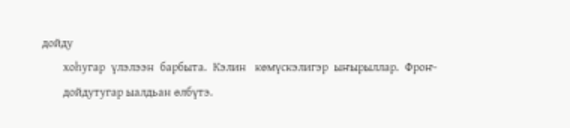дойду
       хоһугар  үлэлээн  барбыта.  Кэлин   көмүскэлигэр  ыҥырыллар.  Фроҥ-
       дойдутугар ыалдьан өлбүтэ.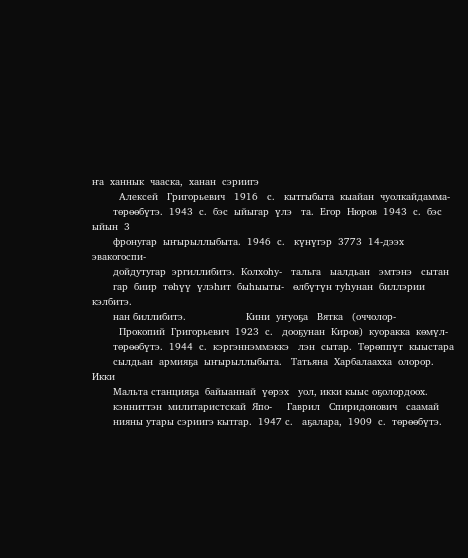ҥа  ханнык  чааска,  ханан  сэриигэ
         Алексей   Григорьевич   1916   с.   кытгыбыта  кыайан  чуолкайдамма-
       төрөөбүтэ.  1943  с.  бэс  ыйыгар  үлэ   та.  Егор  Нюров  1943  с.  бэс  ыйын  3
       фронугар  ыҥырыллыбыта.  1946  с.   күнүгэр  3773  14-дээх  эвакогоспи-
       дойдутугар  эргиллибитэ.  Колхоһу-   тальга   ыалдьан   эмтэнэ   сытан
       гар  биир  төһүү  үлэһит  быһыыты-   өлбүтүн туһунан  биллэрии кэлбитэ.
       нан биллибитэ.                    Кини  уҥуоҕа   Вятка   (оччолор-
         Прокопий  Григорьевич  1923  с.   дооҕунан  Киров)  куоракка  көмүл-
       төрөөбүтэ.  1944  с.  кэргэннэммэккэ   лэн  сытар.  Төрөппүт  кыыстара
       сылдьан  армияҕа  ыҥырыллыбыта.   Татьяна  Харбалаахха  олорор.  Икки
       Мальта станцияҕа  байыаннай  үөрэх   уол, икки кыыс оҕолордоох.
       кэнниттэн  милитаристскай  Япо-     Гаврил   Спиридонович   саамай
       нияны утары сэриигэ кытгар.  1947 с.   аҕалара,  1909  с.  төрөөбүтэ.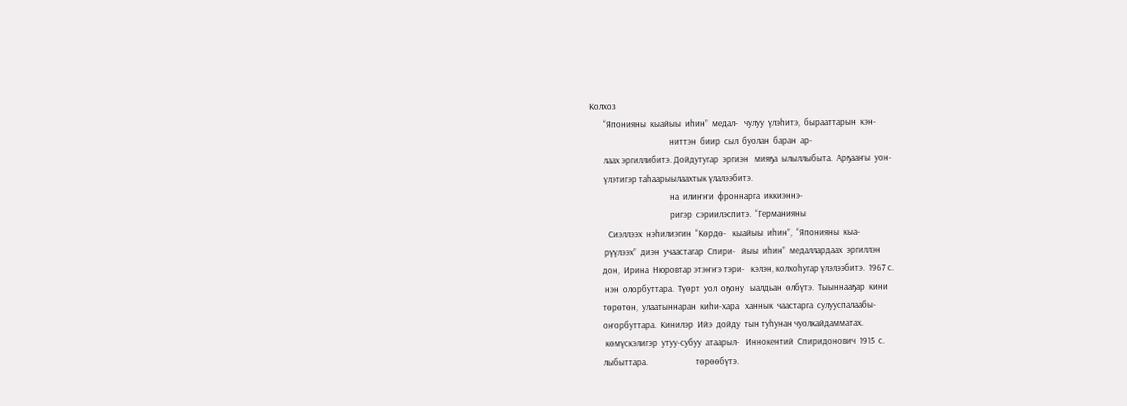Колхоз
       “Японияны  кыайыы  иһин”  медал-   чулуу  үлэһитэ,  бырааттарын  кэн-
                                        ниттэн  биир  сыл  буолан  баран  ар-
       лаах эргиллибитэ. Дойдутугар  эргиэн   мияҕа  ылыллыбыта.  Арҕааҥы  уон-
       үлэтигэр таһаарыылаахтык үлалээбитэ.
                                        на  илиҥҥи  фроннарга  иккиэннэ-
                                        ригэр  сэриилэспитэ.  “Германияны
         Сиэллээх  нэһилиэгин  “Көрдө-   кыайыы  иһин”,  “Японияны  кыа-
       рүүлээх”  диэн  учаастагар  Спири-   йыы  иһин”  медаллардаах  эргиллэн
      дон,  Ирина  Нюровтар этэҥҥэ тэри-   кэлэн, колхоһугар үлэлээбитэ.  1967 с.
       нэн  олорбуттара.  Түөрт  уол  оҕону   ыалдьан  өлбүтэ.  Тыыннааҕар  кини
      төрөтөн,  улаатыннаран  киһи-хара   ханнык  чаастарга  сулууспалаабы-
      оҥорбуттара.  Кинилэр  Ийэ  дойду  тын туһунан чуолкайдамматах.
       көмүскэлигэр  утуу-субуу  атаарыл-   Иннокентий  Спиридонович  1915  с.
      лыбыттара.                        төрөөбүтэ.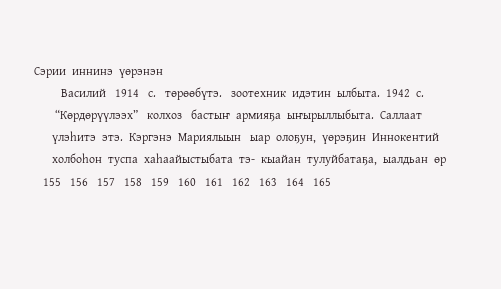Сэрии  иннинэ  үөрэнэн
         Василий   1914   с.   төрөөбүтэ.   зоотехник  идэтин  ылбыта.  1942  с.
       “Көрдөрүүлээх”   колхоз   бастыҥ  армияҕа  ыҥырыллыбыта.  Саллаат
      үлэһитэ  этэ.  Кэргэнэ  Мариялыын   ыар  олоҕун,  үөрэҕин  Иннокентий
      холбоһон  туспа  хаһаайыстыбата  тэ-  кыайан  тулуйбатаҕа,  ыалдьан  өр
   155   156   157   158   159   160   161   162   163   164   165